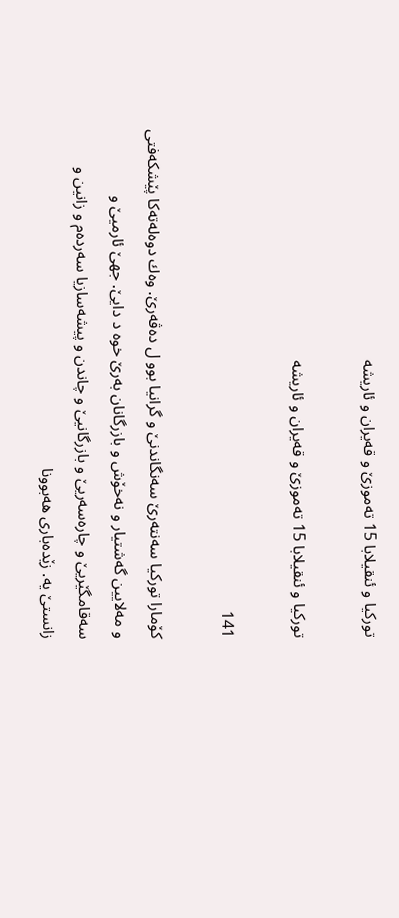توركیا و ئنقیلابا 15 ته‌موزێ و قه‌یران و ئاریشه‌

توركیا و ئنقیلابا 15 ته‌موزێ و قه‌یران و ئاریشه‌

141

كۆمارا توركیا سه‌نته‌رێ سه‌نگاندنێ و گرانیا بوو ل ده‌ڤه‌رێ. وه‌ك دوه‌له‌ته‌كا پێشكه‌فتى و مه‌لایین گه‌شتیار و نه‌خۆش و بازرگانان به‌رێ خوه‌ د دایێ. جهێ ئارمیێ و سه‌قامگێریێ و چاره‌سه‌ریێ و بازرگانیێ و چاندن و پیشه‌سازیا سه‌رده‌م و زانین و زانستێ یه‌. زێده‌بارى هه‌بوونا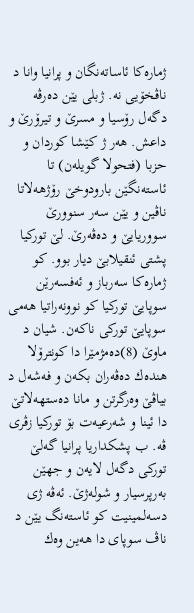ژماره‌كا ئاساته‌نگان و پرانیا وانا د ناڤخۆیى نه‌. ژبلى یێن ده‌رڤه‌ دگه‌ل رۆسیا و مسرێ و تیرۆرێ و داعش. هه‌ر ژ كێشا كوردان و حزبا (فتحولا گویله‌ن) تا ئاسته‌نگێن بارودوخێ رۆژهه‌لاتا ناڤین و یێن سه‌ر سنوورێ سووریایێ و ده‌ڤه‌رێ. لێ توركیا پشتى ئنقیلابێ دیار بوو. كو ژماره‌كا سه‌رباز و ئه‌فسه‌رێن سوپایێ توركیا كو نوونه‌راتیا هه‌مى سوپایێ توركى ناكه‌ن. شیان د ماوێ (8)ده‌مژمێرا دا كونترۆلا هنده‌ك ده‌ڤه‌ران بكه‌ن و فه‌شه‌ل د بیاڤێ وه‌رگرتن و مانا ده‌ستهه‌لاتێ دا ئینا و شه‌رعیه‌ت بۆ توركیا زڤرى ڤه‌. ب پشكداریا پرانیا گه‌لێ توركى دگه‌ل لایه‌ن و جهێن به‌رپرسیار و شوله‌ژێ. ئه‌ڤه‌ ژى دسه‌لمینیت كو ئاسته‌نگ یێن د ناڤ سوپاى دا هه‌ین وه‌ك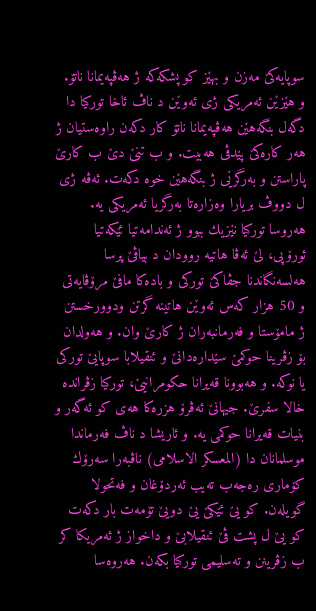سوپایه‌كێ مه‌زن و بهێز كو پشكه‌كه‌ ژ هه‌ڤپه‌یمانا ناتۆ. و هێزێن ئه‌مریكى ژى ئه‌وێن د ناڤ ئاخا توركیا دا دگه‌ل بنگه‌هێن هه‌ڤپه‌یمانا ناتۆ كار دكه‌ن راوه‌ستیان ژ هه‌ر كاره‌كێ پێدڤى هه‌بیت. و ب تنێ دێ ب كارێ پاراستن و به‌رگرێى ژ بنگه‌هێن خوه‌ دكه‌ت. ئه‌ڤه‌ ژى ل دووڤ بریارا وه‌زاره‌تا به‌رگریا ئه‌مریكی یه‌.
هه‌روسا توركیا نێزیك ببوو ژ ئه‌ندامه‌تیا ئێكه‌تیا ئورۆپى، لێ ئه‌ڤا هاتیه‌ روودان د بیاڤێ پرسا هه‌لسه‌نگاندنا جڤاكێ توركى و باده‌كا مافێ مرۆڤایه‌تى و 50 هزار كه‌س ئه‌وێن هاتینه‌ گرتن ودوورخستن ژ مامۆستا و فه‌رمانبه‌ران ژ كارێ وان. و هه‌ولدان بۆ زڤرینا حوكمێ سێداره‌دانێ و ئنقیلابا سوپایێ توركى یا نوكه‌. و هه‌بوونا قه‌یرانا حكومرانیێ، توركیا زڤرانده‌ خالا سفرێ. جیهانێ ئه‌ڤرۆ هزره‌كا هه‌ى كو ئه‌گه‌ر و بنیات قه‌یرانا حوكمى یه‌. و ئاریشا د ناڤ فه‌رماندا موسلمانان دا (المعسكر الاسلامى) ناڤبه‌را سه‌رۆك كۆمارى ره‌جه‌ب ته‌یب ئه‌ردۆغان و فه‌تحولا گویله‌ن. كو یێ ئێكێ یێ دویێ تۆمه‌ت بار دكه‌ت كو یێ ل پشت ڤێ ئنقیلابێ و داخواز ژ ئه‌مریكا كر ب زڤرینن و ته‌سلیمى توركیا بكه‌ن. هه‌روه‌سا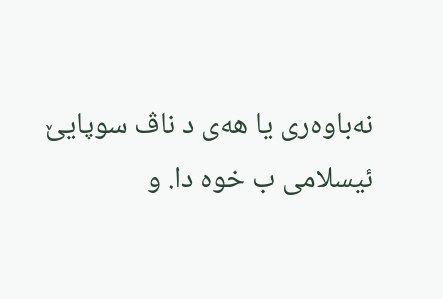نه‌باوه‌رى یا هه‌ى د ناڤ سوپایێ ئیسلامى ب خوه‌ دا. و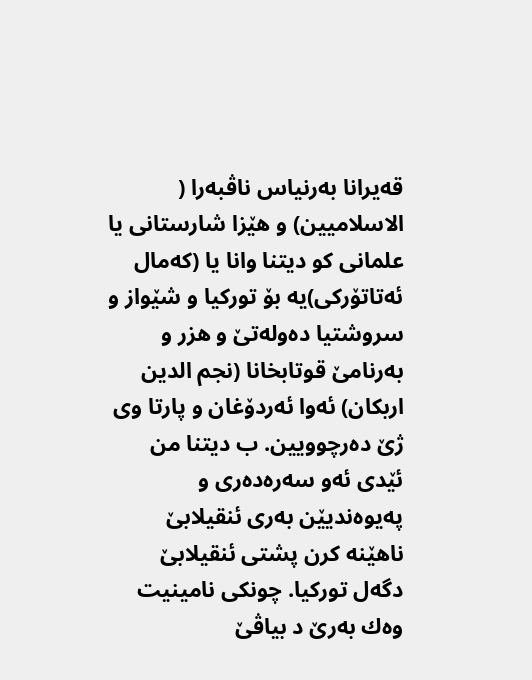قه‌یرانا به‌رنیاس ناڤبه‌را ( الاسلامیین) و هێزا شارستانى یا علمانى كو دیتنا وانا یا (كه‌مال ئه‌تاتۆركى)یه‌ بۆ توركیا و شێواز و سروشتیا ده‌وله‌تێ و هزر و به‌رنامێ قوتابخانا (نجم الدین اربكان) ئه‌وا ئه‌ردۆغان و پارتا وى ژێ ده‌رچوویین. ب دیتنا من ئێدى ئه‌و سه‌ره‌ده‌رى و په‌یوه‌ندیێن به‌رى ئنقیلابێ ناهێنه‌ كرن پشتى ئنقیلابێ دگه‌ل توركیا. چونكی نامینیت وه‌ك به‌رێ د بیاڤێ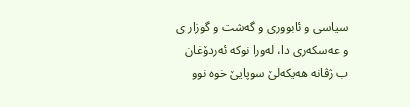سیاسى و ئابوورى و گه‌شت و گوزار ى و عه‌سكه‌رى دا، له‌ورا نوكه‌ ئه‌ردۆغان ب ژڤانه‌ هه‌یكه‌لێ سوپایێ خوه‌ نوو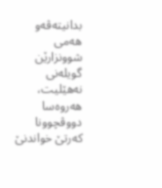بدانیته‌ڤه‌و هه‌مى شوونزارێن گویله‌نى نه‌هێلیت، هه‌روه‌سا دووڤچوونا كه‌رتێ خواندنێ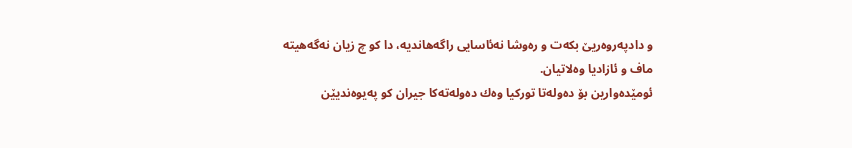و دادپه‌روه‌ریێ بكه‌ت و ره‌وشا نه‌ئاسایی راگه‌هاندیه‌، دا كو چ زیان نه‌گه‌هیته‌ ماف و ئازادیا وه‌لاتیان.
ئومێده‌وارین بۆ ده‌وله‌تا توركیا وه‌ك ده‌وله‌ته‌كا جیران كو په‌یوه‌ندیێن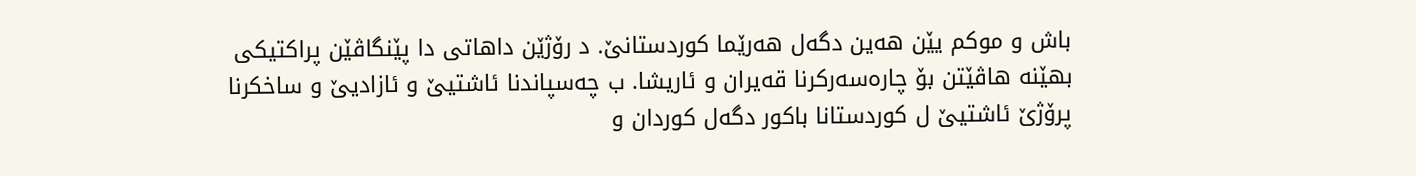باش و موكم یێن هه‌ین دگه‌ل هه‌رێما كوردستانێ. د رۆژێن داهاتى دا پێنگاڤێن پراكتیكى بهێنه‌ هاڤێتن بۆ چاره‌سه‌ركرنا قه‌یران و ئاریشا. ب چه‌سپاندنا ئاشتیێ و ئازادیێ و ساخكرنا پرۆژێ ئاشتیێ ل كوردستانا باكور دگه‌ل كوردان و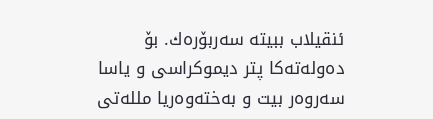ئنقیلاب ببیته‌ سه‌ربۆره‌ك. بۆ ده‌وله‌ته‌كا پتر دیموكراسى و یاسا سه‌روه‌ر بیت و به‌خته‌وه‌ریا ملله‌تى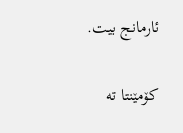ئارمانج بیت.

کۆمێنتا تە